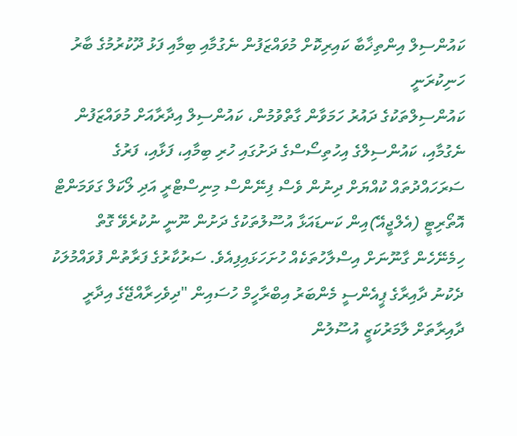ކައުންސިލް އިންތިޚާބާ ކައިރިކޮށް މުވައްޒަފުން ނެގުމާއި ބިމާއި ފަޅު ދޫކުރުމުގެ ބާރު ހަނިކުރަނީ
ކައުންސިލްތަކުގެ ދައުރު ހަމަވާން ގާތްވުމުން، ކައުންސިލް އިދާރާއަށް މުވައްޒަފުން ނެގުމާއި، ކައުންސިލްގެ އިހުތިސޯސްގެ ދަށުގައި ހުރި ބިމާއި، ފަޅާއި، ފަރުގެ ސަރަހައްދުތައް ކުއްޔަށް ދިނުން ވެސް ފިނޭންސް މިނިސްޓްރީ އަދި ލޯކަލް ގަވަމަންޓް އޮތޯރިޓީ (އެލްޖީއޭ)އިން ކަނޑައަޅާ އުސޫލުތަކުގެ ދަށުން ނޫނީ ނުކުރެވޭ ގޮތް ހިމެނޭހެން ގާނޫނަށް އިސްލާހުތަކެއް ހުށަހަޅައިފިއެވެ. ސަރުކާރުގެ ފަރާތުން ފުވައްމުލަކު ދެކުނު ދާއިރާގެ ޕީއެންސީ މެންބަރު އިބްރާހީމް ހުސައިން "ދިވެހިރާއްޖޭގެ އިދާރީ ދާއިރާތަށް ލާމަރުކަޒީ އުސޫލުން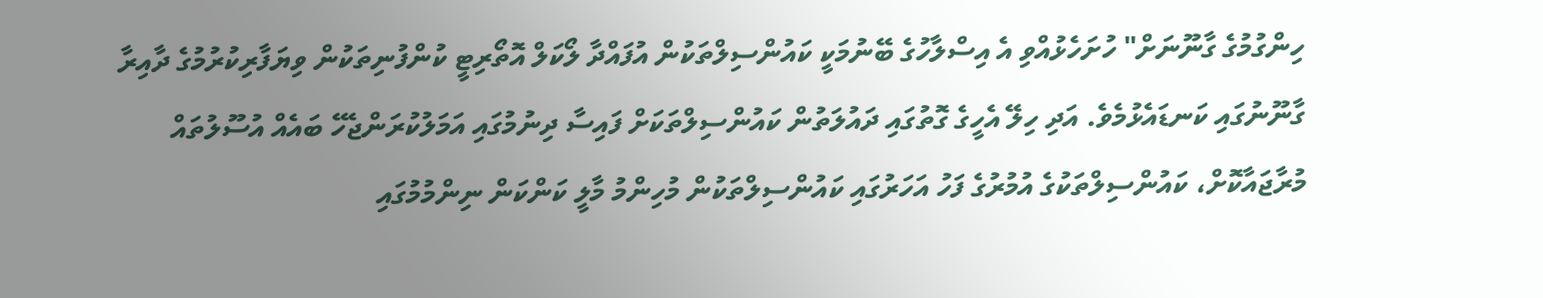ހިންގުމުގެ ގާނޫނަށް" ހުށަހެޅުއްވި އެ އިސްލާހުގެ ބޭނުމަކީ ކައުންސިލްތަކުން އުފައްދާ ލޯކަލް އޮތޯރިޓީ ކުންފުނިތަކުން ވިޔަފާރިކުރުމުގެ ދާއިރާ ގާނޫނުގައި ކަނޑައެޅުމެވެ. އަދި ހިލޭ އެހީގެ ގޮތުގައި ދައުލަތުން ކައުންސިލްތަކަށް ފައިސާ ދިނުމުގައި އަމަލުކުރަންޖެހޭ ބައެއް އުސޫލުތައް މުރާޖައާކޮށް، ކައުންސިލްތަކުގެ އުމުރުގެ ފަހު އަހަރުގައި ކައުންސިލްތަކުން މުހިންމު މާލީ ކަންކަން ނިންމުމުގައި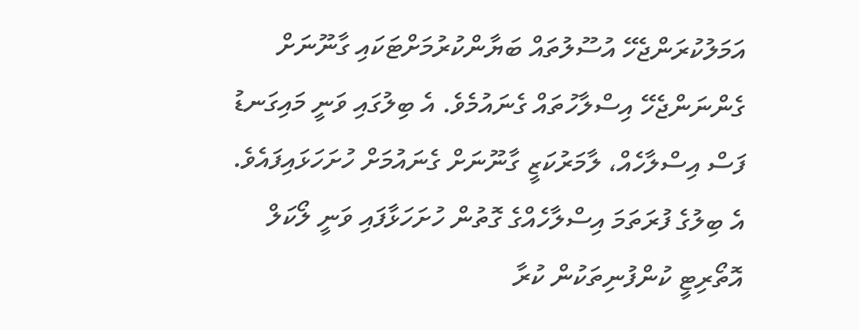އަމަލުކުރަންޖެހޭ އުސޫލުތައް ބަޔާންކުރުމަށްޓަކައި ގާނޫނަށް ގެންނަންޖެހޭ އިސްލާހުތައް ގެނައުމެވެ. އެ ބިލުގައި ވަނީ މައިގަނޑު ފަސް އިސްލާހެއް، ލާމަރުކަޒީ ގާނޫނަށް ގެނައުމަށް ހުށަހަޅައިފައެވެ. އެ ބިލުގެ ފުރަތަމަ އިސްލާހެއްގެ ގޮތުން ހުށަހަޅާފައި ވަނީ ލޯކަލް އޮތޯރިޓީ ކުންފުނިތަކުން ކުރާ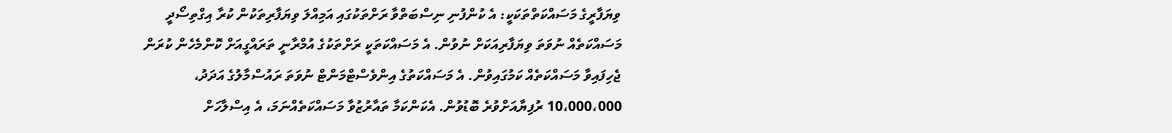ވިޔަފާރީގެ މަސައްކަތްތަކަކީ: އެ ކުންފުނި ނިސްބަތްވާ ރަށްތަކުގައި އަމިއްލަ ވިޔަފާރިތަކުން ކުރާ އިގްތިސޯދީ މަސައްކަތެއް ނުވަތަ ވިޔަފާރިއަކަށް ނުވުން. އެ މަސައްކަތަކީ ރަށްތަކުގެ އުމްރާނީ ތަރައްގީއަށް ކޮންމެހެން ކުރަން ޖެހިފައިވާ މަސައްކަތެއް ކަމުގައިވުން. އެ މަސައްކަތުގެ އިންވެސްޓްމަންޓް ނުވަތަ ރައުސްމާލުގެ އަދަދު، 10،000،000 ރުފިޔާއަށްވުރެ ބޮޑުވުން. އެކަންކަމާ ތައާރުޒުވާ މަސައްކަތެއްނަމަ، އެ އިސްލާހަށް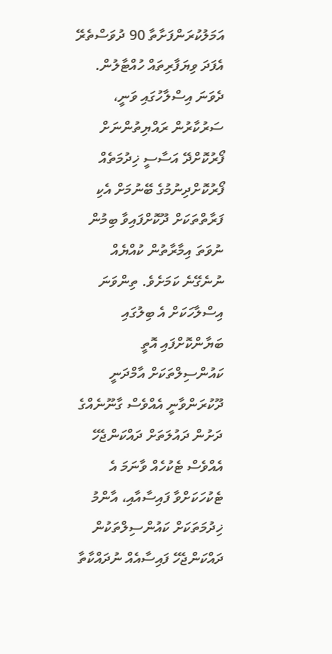އަމަލުކުރަންފަށާތާ 90 ދުވަސްތެރޭ އެފަދަ ވިޔަފާރިތައް ހުއްޓާލުން. ދެވަނަ އިސްލާހުގައި ވަނީ، ސަރުކާރުން ރައްޔިތުންނަށް ފޯރުކޮށްދޭ އަސާސީ ޚިދުމަތެއް ފޯރުކޮށްދިނުމުގެ ބޭނުމަށް އެކި ފަރާތްތަކަށް ދޫކޮށްފައިވާ ބިމުން ނުވަތަ އިމާރާތުން ކުއްޔެއް ނުނެގޭނެ ކަމަށެވެ. ތިންވަނަ އިސްލާހަކަށް އެ ބިލުގައި ބަޔާންކޮށްފައި އޮތީ ކައުންސިލްތަކަށް އާމްދަނީ ދޫކުރަންވާނީ އެއްވެސް ގާނޫނެއްގެ ދަށުން ދައުލަތަށް ދައްކަންޖެހޭ އެއްވެސް ޓެކުހެއް ވާނަމަ އެ ޓެކުހަކަށްވާ ފައިސާއާއި، އާންމު ޚިދުމަތަކަށް ކައުންސިލްތަކުން ދައްކަންޖެހޭ ފައިސާއެއް ނުދައްކާތާ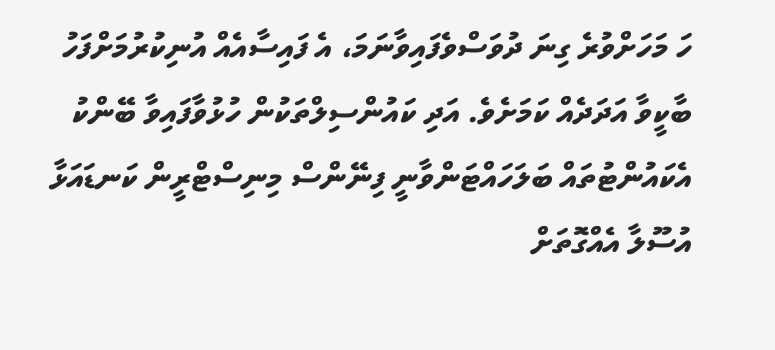ހަ މަހަށްވުރެ ގިނަ ދުވަސްވެފައިވާނަމަ، އެ ފައިސާއެއް އުނިކުރުމަށްފަހު ބާކީވާ އަދަދެއް ކަމަށެވެ. އަދި ކައުންސިލްތަކުން ހުޅުވާފައިވާ ބޭންކު އެކައުންޓުތައް ބަލަހައްޓަންވާނީ ފިނޭންސް މިނިސްޓްރީން ކަނޑައަޅާ އުސޫލާ އެއްގޮތަށް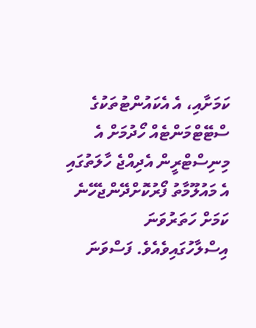ކަމަށާއި، އެ އެކައުންޓުތަކުގެ ސްޓޭޓްމަންޓެއް ހޯދުމަށް އެ މިނިސްޓްރީން އެދިއްޖެ ހާލަތުގައި އެ މައުލޫމާތު ފޯރުކޮށްދޭންޖެހޭނެ ކަމަށް ހަތަރުވަނަ އިސްލާހުގައިވެއެވެ. ފަސްވަނަ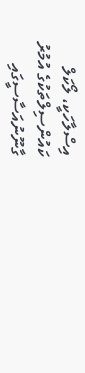އިސްލާހަކީ، ލޯކަލް ކައުންސިލްތަކުގެ އުމުރު ގާނޫނުއަސާސީގައި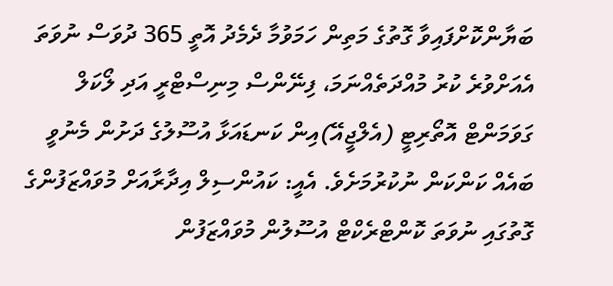ބަޔާންކޮށްފައިވާ ގޮތުގެ މަތިން ހަމަވުމާ ދެމެދު އޮތީ 365 ދުވަސް ނުވަތަ އެއަށްވުރެ ކުރު މުއްދަތެއްނަމަ، ފިނޭންސް މިނިސްޓްރީ އަދި ލޯކަލް ގަވަމަންޓް އޮތޯރިޓީ (އެލްޖީއޭ)އިން ކަނޑައަޅާ އުސޫލުގެ ދަށުން މެނުވީ ބައެއް ކަންކަން ނުކުރުމަށެވެ. އެއީ: ކައުންސިލް އިދާރާއަށް މުވައްޒަފުންގެ ގޮތުގައި ނުވަތަ ކޮންޓްރެކްޓް އުސޫލުން މުވައްޒަފުން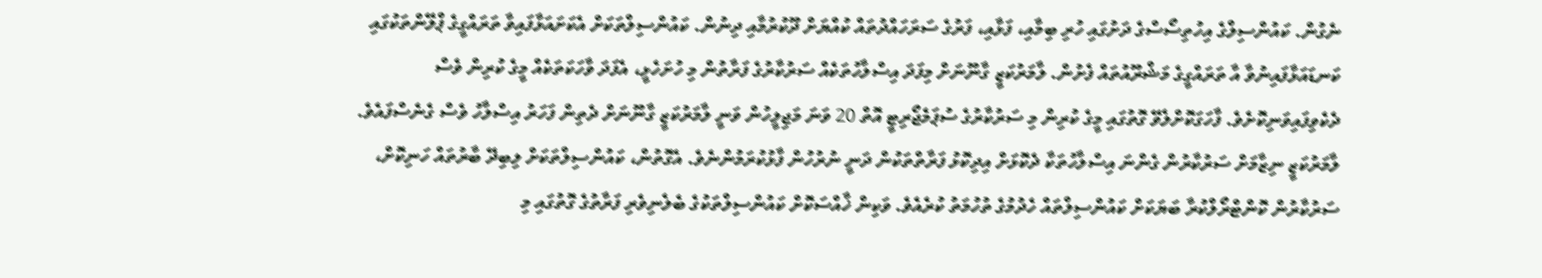ނެގުން. ކައުންސިލްގެ އިހުތިސޯސްގެ ދަށުގައި ހުރި ބިމާއި، ފަޅާއި، ފަރުގެ ސަރަހައްދުތައް ކުއްޔަށް ދޫކުރުމާއި ދިނުން. ކައުންސިލްތަކަށް އެކަށައަޅާފައިވާ ތަރައްގީގެ ޕްލޭންތަކުގައި ކަނޑައަޅާފައިނުވާ އާ ތަރައްގީގެ މަޝްރޫއުތައް ފެށުން. ލާމަރުކަޒީ ގާނޫނަށް މިފަދަ އިސްލާހުތަކެއް ސަރުކާރުގެ ފަރާތުން މި ހުށަހެޅީ، އެފަދަ ވާހަކަތަކެއް މީގެ ކުރިން ވެސް ދެކެވިފައިވަނިކޮށެވެ. ފާހަގަކޮށްލެވޭ ގޮތުގައި މީގެ ކުރިން މި ސަރުކާރުގެ ސުޕަމެޖޯރިޓީ އޮތް 20 ވަނަ މަޖިލީހުން ވަނީ ލާމަރުކަޒީ ގާނޫނަށް ދެތިން ފަހަރު އިސްލާހު ވެސް ގެނެސްފައެވެ. ލާމަރުކަޒީ ނިޒާމަށް ސަރުކާރުން ގެންނަ އިސްލާހުތަކާ ދެކޮޅަށް އިދިކޮޅު ފަރާތްތަކުން ދަނީ ނުރުހުން ފާޅުކުރަމުންނެވެ. އެގޮތުން، ކައުންސިލްތަކަށް ލިބިދޭ ބާރުތައް ހަނިކޮށް، ސަރުކާރުން ކޮންޓްރޯލްކުރާ ބަޔަކަށް ކައުންސިލްތައް ހެދުމުގެ ތުހުމަތު ކުރެއެވެ. ވަކިން ޚާއްސަކޮށް ކައުންސިލްތަކުގެ ބެލެނިވެރި ފަރާތުގެ ގޮތުގައި މި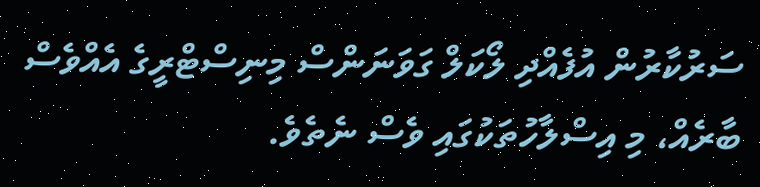ސަރުކާރުން އުފެއްދި ލޯކަލް ގަވަނަންސް މިނިސްޓްރީގެ އެއްވެސް ބާރެއް، މި އިސްލާހުތަކުގައި ވެސް ނެތެވެ.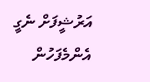އަރުޝީފަށް ނެގީ
އެންމެފަހުން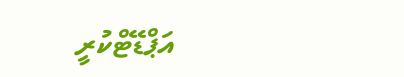އަޕްޑޭޓްކުރީ